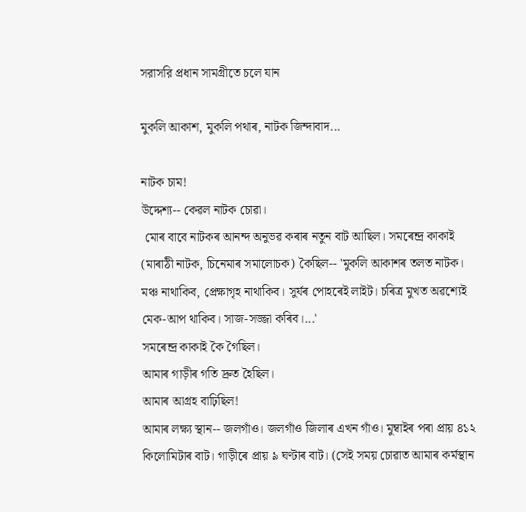সরাসরি প্রধান সামগ্রীতে চলে যান

মুকলি আকাশ, মুকলি পথাৰ, নাটক জিন্দাবাদ...

নাটক চাম!
উদ্দেশ্য-- কেৱল নাটক চোৱা।
 মোৰ বাবে নাটকৰ আনন্দ অনুভৱ কৰাৰ নতুন বাট আছিল। সমৰেন্দ্ৰ কাকাই (মাৰাঠী নাটক, চিনেমাৰ সমালোচক) কৈছিল-- 'মুকলি আকাশৰ তলত নাটক। মঞ্চ নাথাকিব, প্ৰেক্ষাগৃহ নাথাকিব। সুৰ্যৰ পোহৰেই লাইট। চৰিত্ৰ মুখত অৱশ্যেই মেক-আপ থাকিব। সাজ-সজ্জা কৰিব।...'
সমৰেন্দ্ৰ কাকাই কৈ গৈছিল।
আমাৰ গাড়ীৰ গতি দ্ৰুত হৈছিল।
আমাৰ আগ্ৰহ বাঢ়িছিল!
আমাৰ লক্ষ্য স্থান-- জলগাঁও। জলগাঁও জিলাৰ এখন গাঁও। মুম্বাইৰ পৰা প্ৰায় ৪১২ কিলোমিটাৰ বাট। গাড়ীৰে প্ৰায় ৯ ঘণ্টাৰ বাট। (সেই সময় চোৱাত আমাৰ কৰ্মস্থান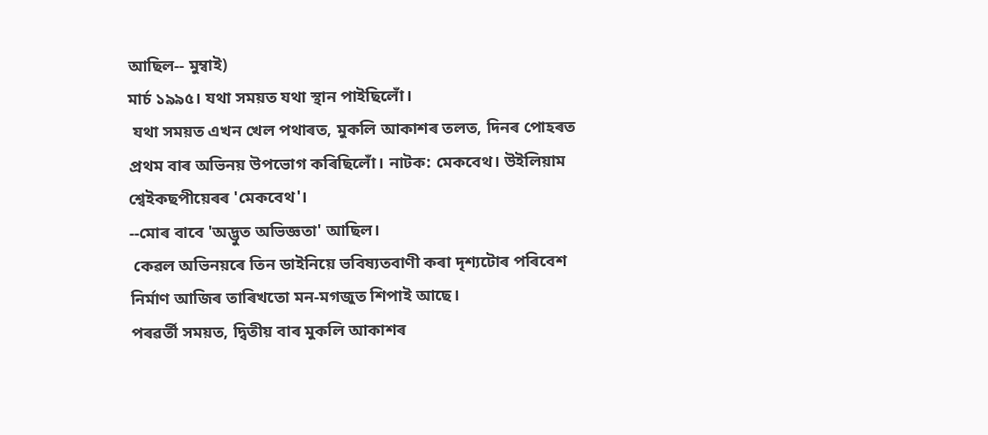আছিল-- মুম্বাই)
মাৰ্চ ১৯৯৫। যথা সময়ত যথা স্থান পাইছিলোঁ।
 যথা সময়ত এখন খেল পথাৰত, মুকলি আকাশৰ তলত, দিনৰ পোহৰত প্ৰথম বাৰ অভিনয় উপভোগ কৰিছিলোঁ। নাটক: মেকবেথ। উইলিয়াম শ্বেইকছপীয়েৰৰ 'মেকবেথ'।
--মোৰ বাবে 'অদ্ভুত অভিজ্ঞতা' আছিল।
 কেৱল অভিনয়ৰে তিন ডাইনিয়ে ভবিষ্যতবাণী কৰা দৃশ্যটোৰ পৰিবেশ নিৰ্মাণ আজিৰ তাৰিখতো মন-মগজুত শিপাই আছে।
পৰৱৰ্তী সময়ত, দ্বিতীয় বাৰ মুকলি আকাশৰ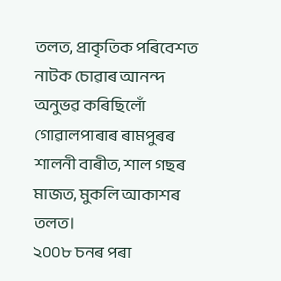তলত, প্ৰাকৃতিক পৰিবেশত নাটক চোৱাৰ আনন্দ অনুভৱ কৰিছিলোঁ গোৱালপাৰাৰ ৰামপুৰৰ শালনী বাৰীত, শাল গছৰ মাজত, মুকলি আকাশৰ তলত।
২০০৮ চনৰ পৰা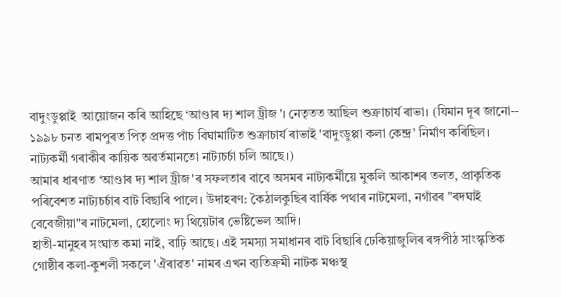বাদুংডুপ্পাই  আয়োজন কৰি আহিছে ‘আণ্ডাৰ দ্য শাল ট্রীজ'। নেতৃতত আছিল শুক্রাচার্য ৰাভা। (যিমান দূৰ জানো-- ১৯৯৮ চনত ৰামপুৰত পিতৃ প্রদত্ত পাঁচ বিঘামাটিত শুক্রাচার্য ৰাভাই 'বাদুংডুপ্পা কলা কেন্দ্র’ নিৰ্মাণ কৰিছিল। নাট্যকৰ্মী গৰাকীৰ কায়িক অৱৰ্তমানতো নাট্যচৰ্চা চলি আছে।)
আমাৰ ধাৰণাত ‘আণ্ডাৰ দ্য শাল ট্রীজ'ৰ সফলতাৰ বাবে অসমৰ নাট্যকৰ্মীয়ে মুকলি আকাশৰ তলত, প্ৰাকৃতিক পৰিবেশত নাট্যচৰ্চাৰ বাট বিছাৰি পালে। উদাহৰণ: কৈঠালকুছিৰ বার্ষিক পথাৰ নাটমেলা, নগাঁৱৰ "ৰদঘাই বেবেজীয়া"ৰ নাটমেলা, হোলোং দ্য থিয়েটাৰ ভেষ্টিভেল আদি।
হাতী-মানুহৰ সংঘাত কমা নাই, বাঢ়ি আছে। এই সমস্যা সমাধানৰ বাট বিছাৰি ঢেকিয়াজুলিৰ ৰঙ্গপীঠ সাংস্কৃতিক গোষ্ঠীৰ কলা-কুশলী সকলে 'ঐৰাৱত' নামৰ এখন ব্যতিক্ৰমী নাটক মঞ্চস্থ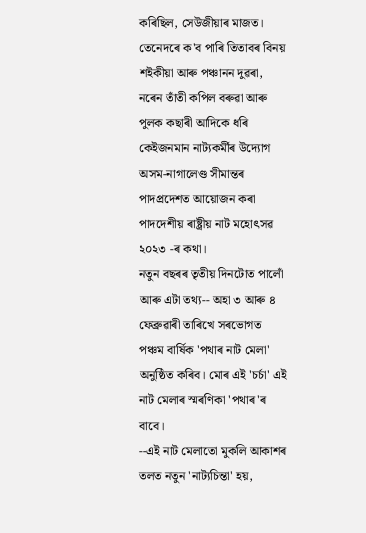কৰিছিল, সেউজীয়াৰ মাজত। তেনেদৰে ক'ব পাৰি তিতাবৰ বিনয় শইকীয়া আৰু পঞ্চানন দুৱৰা, নৰেন তাঁতী কপিল বৰুৱা আৰু পুলক কছাৰী আদিকে ধৰি কেইজনমান নাট্যকৰ্মীৰ উদ্যোগ অসম-নাগালেণ্ড সীমান্তৰ পাদপ্ৰদেশত আয়োজন কৰা পাদদেশীয় ৰাষ্ট্ৰীয় নাট মহোৎসৱ ২০২৩ -ৰ কথা।
নতুন বছৰৰ তৃতীয় দিনটোত পালোঁ আৰু এটা তথ্য-- অহা ৩ আৰু ৪ ফেব্ৰুৱাৰী তাৰিখে সৰভোগত পঞ্চম বাৰ্ষিক 'পথাৰ নাট মেলা' অনুষ্ঠিত কৰিব। মোৰ এই 'চৰ্চা' এই নাট মেলাৰ স্মৰণিকা 'পথাৰ'ৰ বাবে।
--এই নাট মেলাতো মুকলি আকাশৰ তলত নতুন 'নাট্যচিন্তা' হয়,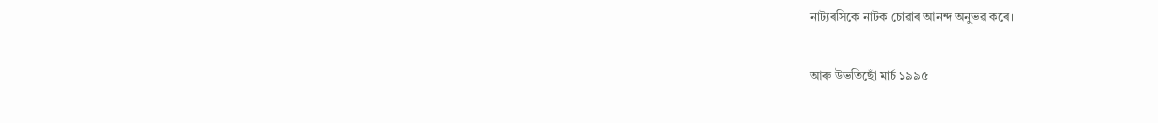নাট্যৰসিকে নাটক চোৱাৰ আনন্দ অনুভৱ কৰে।

আৰু উভতিছোঁ মাৰ্চ ১৯৯৫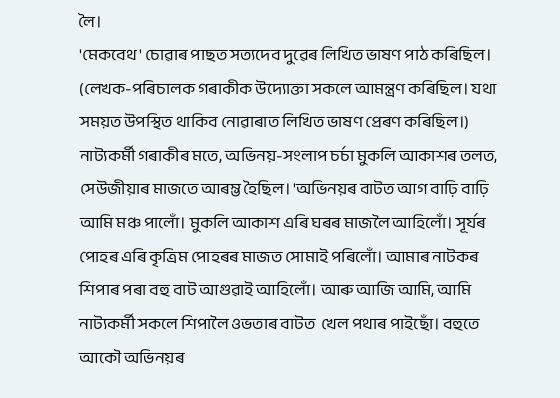লৈ।
'মেকবেথ' চোৱাৰ পাছত সত্যদেব দুৱেৰ লিখিত ভাষণ পাঠ কৰিছিল। (লেখক-পৰিচালক গৰাকীক উদ্যোক্তা সকলে আমন্ত্ৰণ কৰিছিল। যথা সময়ত উপস্থিত থাকিব নোৱাৰাত লিখিত ভাষণ প্ৰেৰণ কৰিছিল।) নাট্যকৰ্মী গৰাকীৰ মতে, অভিনয়-সংলাপ চৰ্চা মুকলি আকাশৰ তলত, সেউজীয়াৰ মাজতে আৰম্ভ হৈছিল। 'অভিনয়ৰ বাটত আগ বাঢ়ি বাঢ়ি আমি মঞ্চ পালোঁ। মুকলি আকাশ এৰি ঘৰৰ মাজলৈ আহিলোঁ। সূৰ্যৰ পোহৰ এৰি কৃত্ৰিম পোহৰৰ মাজত সোমাই পৰিলোঁ। আমাৰ নাটকৰ শিপাৰ পৰা বহু বাট আগুৱাই আহিলোঁ। আৰু আজি আমি, আমি নাট্যকৰ্মী সকলে শিপালৈ ওভতাৰ বাটত  খেল পথাৰ পাইছোঁ। বহুতে আকৌ অভিনয়ৰ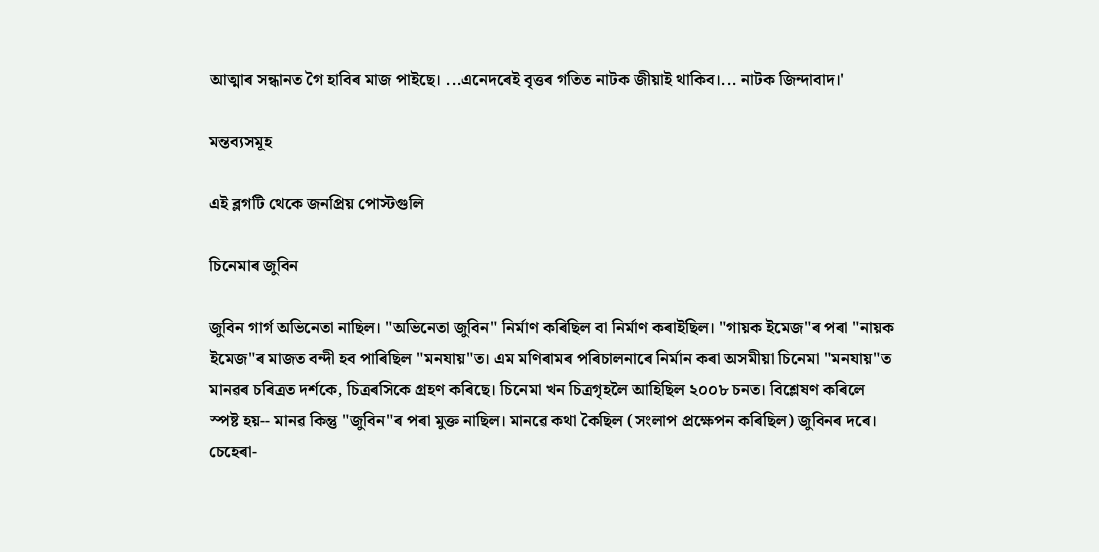আত্মাৰ সন্ধানত গৈ হাবিৰ মাজ পাইছে। ...এনেদৰেই বৃত্তৰ গতিত নাটক জীয়াই থাকিব।... নাটক জিন্দাবাদ।'

মন্তব্যসমূহ

এই ব্লগটি থেকে জনপ্রিয় পোস্টগুলি

চিনেমাৰ জুবিন

জুবিন গাৰ্গ অভিনেতা নাছিল। "অভিনেতা জুবিন" নিৰ্মাণ কৰিছিল বা নিৰ্মাণ কৰাইছিল। "গায়ক ইমেজ"ৰ পৰা "নায়ক ইমেজ"ৰ মাজত বন্দী হব পাৰিছিল "মনযায়"ত। এম মণিৰামৰ পৰিচালনাৰে নিৰ্মান কৰা অসমীয়া চিনেমা "মনযায়"ত মানৱৰ চৰিত্ৰত দৰ্শকে, চিত্ৰৰসিকে গ্ৰহণ কৰিছে। চিনেমা খন চিত্ৰগৃহলৈ আহিছিল ২০০৮ চনত। বিশ্লেষণ কৰিলে স্পষ্ট হয়-- মানৱ কিন্তু "জুবিন"ৰ পৰা মুক্ত নাছিল। মানৱে কথা কৈছিল (সংলাপ প্ৰক্ষেপন কৰিছিল) জুবিনৰ দৰে। চেহেৰা-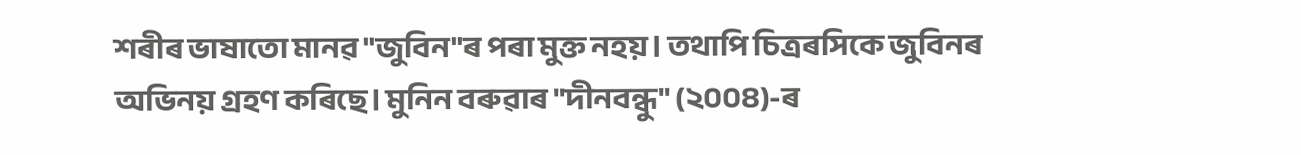শৰীৰ ভাষাতো মানৱ "জুবিন"ৰ পৰা মুক্ত নহয়। তথাপি চিত্ৰৰসিকে জুবিনৰ অভিনয় গ্ৰহণ কৰিছে। মুনিন বৰুৱাৰ "দীনবন্ধু" (২০০৪)-ৰ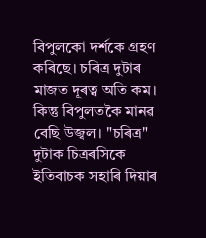বিপুলকো দৰ্শকে গ্ৰহণ কৰিছে। চৰিত্ৰ দুটাৰ মাজত দূৰত্ব অতি কম। কিন্তু বিপুলতকৈ মানৱ বেছি উজ্বল। "চৰিত্ৰ" দুটাক চিত্ৰৰসিকে ইতিবাচক সহাৰি দিয়াৰ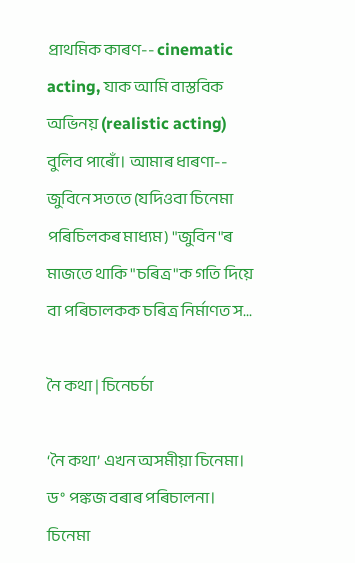প্ৰাথমিক কাৰণ-- cinematic acting, যাক আমি বাস্তবিক অভিনয় (realistic acting) বুলিব পাৰোঁ। আমাৰ ধাৰণা-- জুবিনে সততে (যদিওবা চিনেমা পৰিচিলকৰ মাধ্যম) "জুবিন"ৰ মাজতে থাকি "চৰিত্ৰ"ক গতি দিয়ে বা পৰিচালকক চৰিত্ৰ নিৰ্মাণত স...

নৈ কথা | চিনেচৰ্চা

‘নৈ কথা’ এখন অসমীয়া চিনেমা। ড° পঙ্কজ বৰাৰ পৰিচালনা। চিনেমা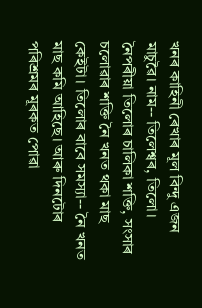খনৰ কাহিনী ৰেখাৰ মূল বিন্দু এজন মাচুৱৈ। নাম-- তিলেশ্বৰ, তিলো। নৈপৰীয়া তিলোৰ চালিকা শক্তি, সংসাৰ চলোৱাৰ শক্তি নৈ খনত থকা মাছ কেইটা। তিলোৰ বাবে সমস্যা-- নৈ খনত মাছ কমি আহিছে। আৰু দিনটোৰ পৰিশ্ৰমৰ মূৰকত পোৱা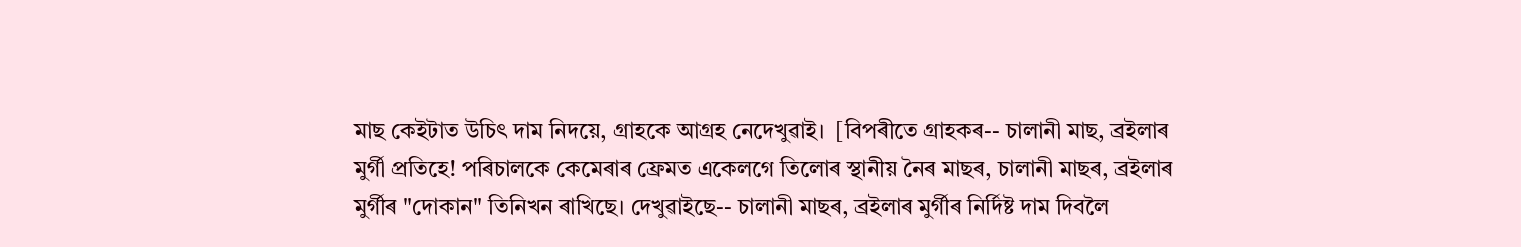মাছ কেইটাত উচিৎ দাম নিদয়ে, গ্ৰাহকে আগ্ৰহ নেদেখুৱাই।  [বিপৰীতে গ্ৰাহকৰ-- চালানী মাছ, ব্ৰইলাৰ মুৰ্গী প্ৰতিহে! পৰিচালকে কেমেৰাৰ ফ্ৰেমত একেলগে তিলোৰ স্থানীয় নৈৰ মাছৰ, চালানী মাছৰ, ব্ৰইলাৰ মুৰ্গীৰ "দোকান" তিনিখন ৰাখিছে। দেখুৱাইছে-- চালানী মাছৰ, ব্ৰইলাৰ মুৰ্গীৰ নিৰ্দিষ্ট দাম দিবলৈ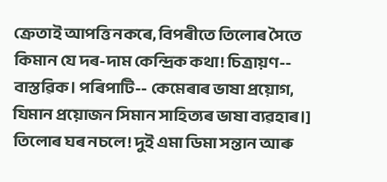ক্ৰেতাই আপত্তি নকৰে, বিপৰীতে তিলোৰ সৈতে কিমান যে দৰ-দাম কেন্দ্ৰিক কথা! চিত্ৰায়ণ--  বাস্তৱিক। পৰিপাটি-- কেমেৰাৰ ভাষা প্ৰয়োগ, যিমান প্ৰয়োজন সিমান সাহিত্যৰ ভাষা ব্যৱহাৰ।]  তিলোৰ ঘৰ নচলে! দুই এমা ডিমা সন্তান আৰু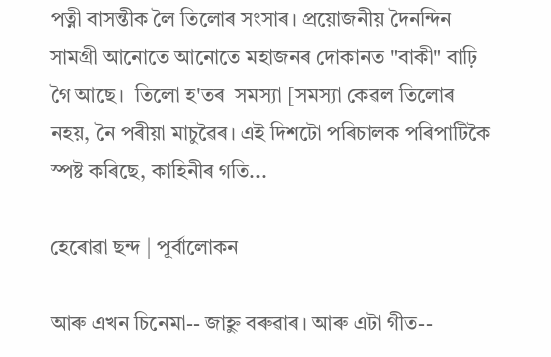পত্নী বাসন্তীক লৈ তিলোৰ সংসাৰ। প্ৰয়োজনীয় দৈনন্দিন সামগ্ৰী আনোতে আনোতে মহাজনৰ দোকানত "বাকী" বাঢ়ি গৈ আছে।  তিলো হ'তৰ  সমস্যা [সমস্যা কেৱল তিলোৰ নহয়, নৈ পৰীয়া মাচুৱৈৰ। এই দিশটো পৰিচালক পৰিপাটিকৈ স্পষ্ট কৰিছে, কাহিনীৰ গতি...

হেৰোৱা ছন্দ | পূৰ্বালোকন

আৰু এখন চিনেমা-- জাহ্নু বৰুৱাৰ। আৰু এটা গীত--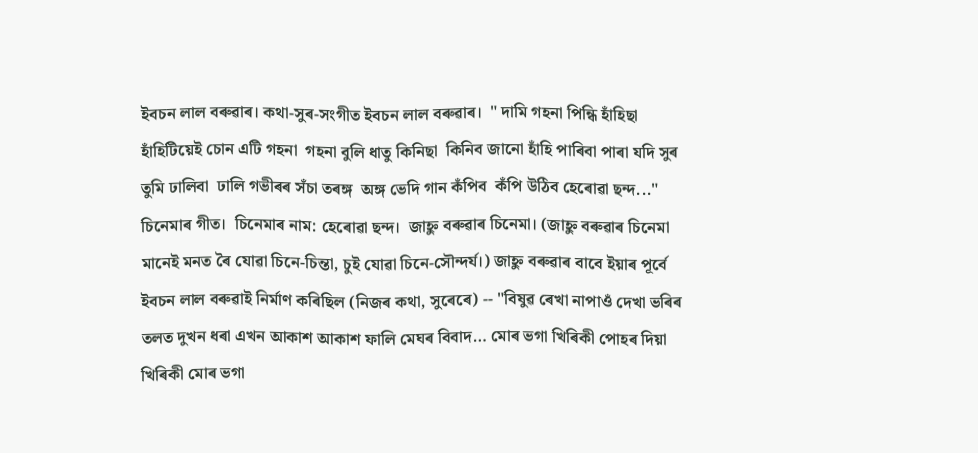ইবচন লাল বৰুৱাৰ। কথা-সুৰ-সংগীত ইবচন লাল বৰুৱাৰ।  " দামি গহনা পিন্ধি হাঁহিছা  হাঁহিটিয়েই চোন এটি গহনা  গহনা বুলি ধাতু কিনিছা  কিনিব জানো হাঁহি পাৰিবা পাৰা যদি সুৰ তুমি ঢালিবা  ঢালি গভীৰৰ সঁচা তৰঙ্গ  অঙ্গ ভেদি গান কঁপিব  কঁপি উঠিব হেৰোৱা ছন্দ..." চিনেমাৰ গীত।  চিনেমাৰ নাম: হেৰোৱা ছন্দ।  জাহ্নু বৰুৱাৰ চিনেমা। (জাহ্নু বৰুৱাৰ চিনেমা মানেই মনত ৰৈ যোৱা চিনে-চিন্তা, চুই যোৱা চিনে-সৌন্দৰ্য।) জাহ্নু বৰুৱাৰ বাবে ইয়াৰ পূৰ্বে ইবচন লাল বৰুৱাই নিৰ্মাণ কৰিছিল (নিজৰ কথা, সুৰেৰে) -- "বিষুৱ ৰেখা নাপাওঁ দেখা ভৰিৰ তলত দুখন ধৰা এখন আকাশ আকাশ ফালি মেঘৰ বিবাদ… মোৰ ভগা খিৰিকী পোহৰ দিয়া খিৰিকী মোৰ ভগা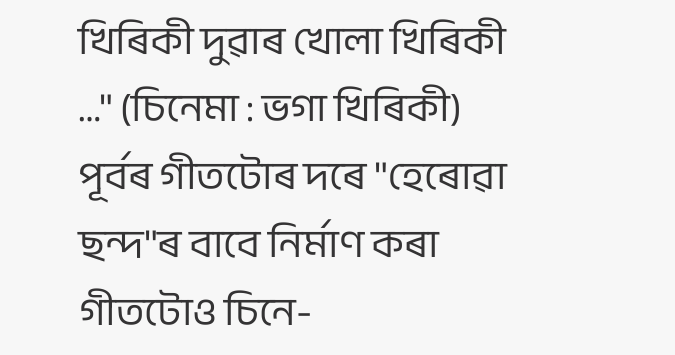খিৰিকী দুৱাৰ খোলা খিৰিকী …" (চিনেমা : ভগা খিৰিকী) পূৰ্বৰ গীতটোৰ দৰে "হেৰোৱা ছন্দ"ৰ বাবে নিৰ্মাণ কৰা গীতটোও চিনে-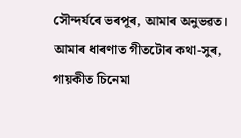সৌন্দৰ্যৰে ভৰপূৰ, আমাৰ অনুভৱত। আমাৰ ধাৰণাত গীতটোৰ কথা-সুৰ, গায়কীত চিনেমা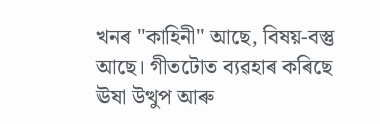খনৰ "কাহিনী" আছে, বিষয়-বস্তু আছে। গীতটোত ব্যৱহাৰ কৰিছে ঊষা উত্থুপ আৰু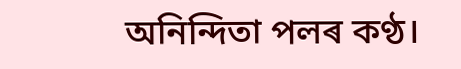অনিন্দিতা পলৰ কণ্ঠ।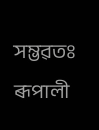সম্ভৱতঃ ৰূপালী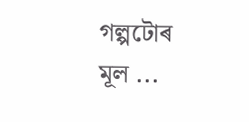গল্পটোৰ মূল ...